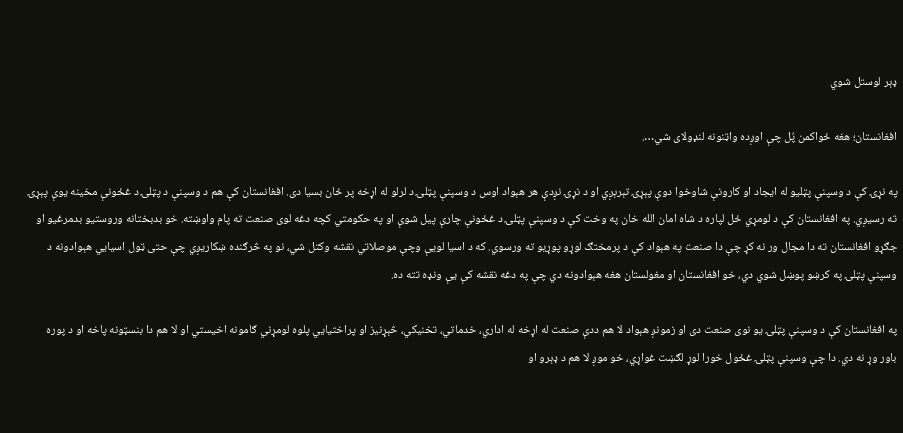ډېر لوستل شوي

افغانستان؛ هغه ځواکمن پُل چې اوږده واټنونه لنډولای شي….

په نړۍ کې د وسپنې پټلیو له ایجاد او کارونې شاوخوا دوې پېړۍ تېرېږي او د نړۍ نږدې هر هېواد اوس د وسپنې پټلۍ د لرلو له اړخه پر ځان بسیا دی. افغانستان کې هم د وسپنې د پټلۍ د غځونې مخینه یوې پېړۍ ته رسیږي. په افغانستان کې د لومړي ځل لپاره د شاه امان الله خان په وخت کې د وسپنې پټلۍ د غځونې چارې پیل شوې او په حکومتي کچه دغه لوی صنعت ته پام واوښته. خو بدبختانه وروستیو بدمرغیو او جګړو افغانستان ته دا مجال ور نه کړ چې دا صنعت په هېواد کې د پرمختګ لوړو پوړیو ته ورسوي. که د اسیا لویې وچې موصلاتي نقشه وکتل شي، نو په څرګنده ښکاریږي چې حتی ټول اسیایي هېوادونه د وسپنې پټلۍ په کرښو پوښل شوي دي، خو افغانستان او مغولستان هغه هېوادونه دي چې په دغه نقشه کې یې ونډه تته ده.

په افغانستان کې د وسپنې پټلۍ یو نوی صنعت دی او زمونږ هېواد لا هم ددې صنعت له اړخه له اداري، خدماتي، تخنیکي، څېړنیز او پراختیايي پلوه لومړني ګامونه اخیستي او لا هم دا بنسټونه پاخه او د پوره باور وړ نه دي. دا چې وسپنې پټلۍ غځول خورا لوړ لګښت غواړي، خو موږ لا هم د ډېرو او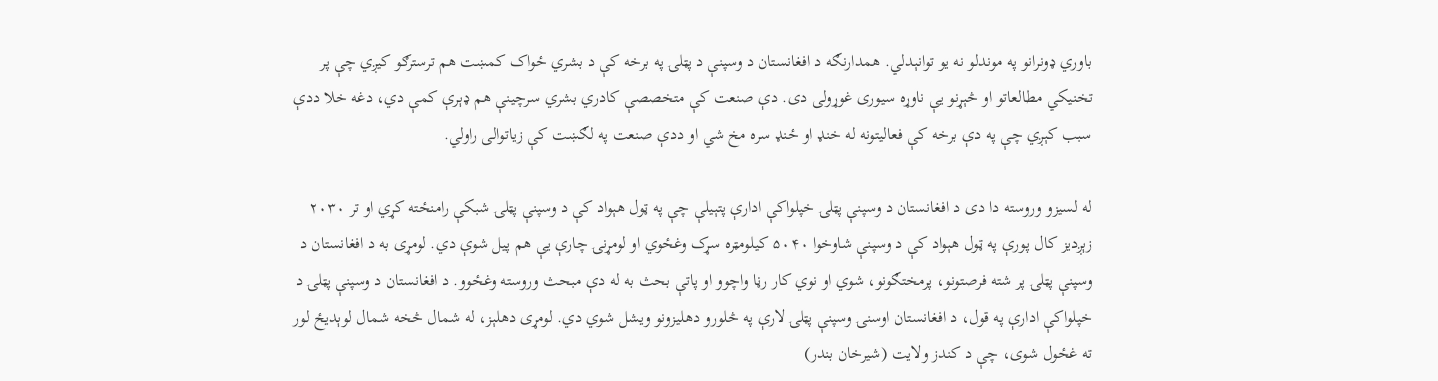باوري ډونرانو په موندلو نه یو توانېدلي. همدارنګه د افغانستان د وسپنې د پټلۍ په برخه کې د بشري ځواک کمښت هم ترسترګو کیږي چې پر تخنیکي مطالعاتو او څېړنو یې ناوړه سیوری غوړولی دی. دې صنعت کې متخصصې کادري بشري سرچینې هم ډېرې کمې دي، دغه خلا ددې سبب کېږي چې په دې برخه کې فعالیتونه له خنډ او ځنډ سره مخ شي او ددې صنعت په لګښت کې زیاتوالی راولي.

له لسیزو وروسته دا دی د افغانستان د وسپنې پټلۍ خپلواکې ادارې پتېیلې چې په ټول هېواد کې د وسپنې پټلۍ شبکې رامنځته کړي او تر ۲۰۳۰ زېږدیز کال پورې په ټول هېواد کې د وسپنې شاوخوا ۵۰۴۰ کیلومټره سړک وغځوي او لومړنۍ چارې یې هم پیل شوې دي. لومړی به د افغانستان د وسپنې پټلۍ پر شته فرصتونو، پرمختګونو، شوي او نوي کار رڼا واچوو او پاتې بحث به له دې مبحث وروسته وغځوو. د افغانستان د وسپنې پټلۍ د خپلواکې ادارې په قول، د افغانستان اوسنۍ وسپنې پټلۍ لارې په څلورو دهلیزونو ویشل شوي دي. لومړی دهلېز، له شمال څخه شمال لوېدیځ لور ته غځول شوی، چې د کندز ولایت (شیرخان بندر)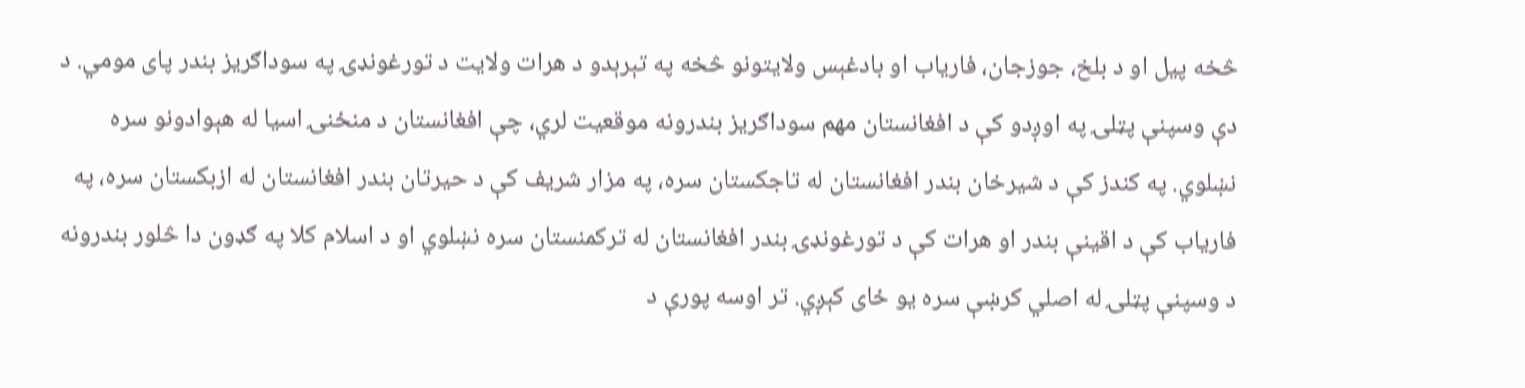څخه پیل او د بلخ، جوزجان، فاریاب او بادغېس ولایتونو څخه په تېرېدو د هرات ولایت د تورغونډۍ په سوداګریز بندر پای مومي. د دې وسپنې پټلۍ په اوږدو کې د افغانستان مهم سوداګریز بندرونه موقعیت لري، چې افغانستان د منځنۍ اسیا له هېوادونو سره نښلوي. په کندز کې د شیرخان بندر افغانستان له تاجکستان سره، په مزار شریف کې د حیرتان بندر افغانستان له ازبکستان سره، په فاریاب کې د اقینې بندر او هرات کې د تورغونډۍ بندر افغانستان له ترکمنستان سره نښلوي او د اسلام کلا په ګډون دا څلور بندرونه د وسپنې پټلۍ له اصلي کرښې سره یو ځای کېږي. تر اوسه پورې د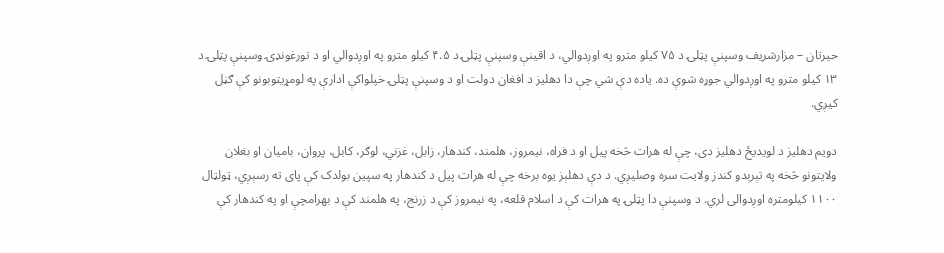حیرتان – مزارشریف وسپنې پټلۍ د ۷۵ کیلو مترو په اوږدوالي، د اقینې وسپنې پټلۍ د ۴.۵ کیلو مترو په اوږدوالي او د تورغونډۍ وسپنې پټلۍ د ۱۳ کیلو مترو په اوږدوالي جوړه شوې ده. یاده دې شي چې دا دهلیز د افغان دولت او د وسپنې پټلۍ خپلواکې ادارې په لومړیتوبونو کې ګڼل کیږي.

دویم دهلیز د لویدیځ دهلیز دی، چې له هرات څخه پیل او د فراه، نیمروز، هلمند، کندهار، زابل، غزني، لوګر، کابل، پروان، بامیان او بغلان ولایتونو څخه په تېرېدو کندز ولایت سره وصلیږي. د دې دهلېز یوه برخه چې له هرات پیل د کندهار په سپین بولدک کې پای ته رسېږي، ټولټال ۱۱۰۰ کیلومتره اوږدوالی لري. د وسپنې دا پټلۍ په هرات کې د اسلام قلعه، په نیمروز کې د زرنج، په هلمند کې د بهرامچې او په کندهار کې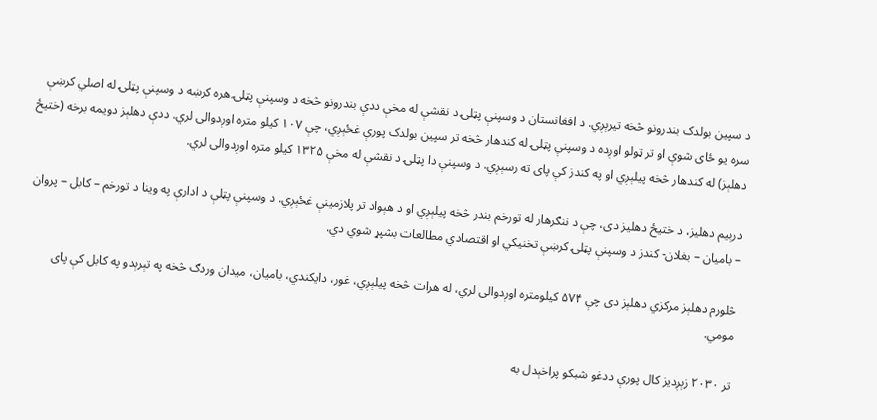د سپین بولدک بندرونو څخه تیرېږي. د افغانستان د وسپنې پټلۍ د نقشې له مخې ددې بندرونو څخه د وسپنې پټلۍ هره کرښه د وسپنې پټلۍ له اصلي کرښې سره یو ځای شوې او تر ټولو اوږده د وسپنې پټلۍ له کندهار څخه تر سپین بولدک پورې غځېږي، چې ۱۰۷ کیلو متره اوږدوالی لري. ددې دهلېز دویمه برخه (ختیځ دهلېز) له کندهار څخه پیلېږي او په کندز کې پای ته رسېږي. د وسپنې دا پټلۍ د نقشې له مخې ۱۳۲۵ کیلو متره اوږدوالی لري.

درېیم دهلیز، د ختیځ دهلیز دی، چې د ننګرهار له تورخم بندر څخه پیلېږي او د هېواد تر پلازمینې غځېږي. د وسپنې پټلې د ادارې په وینا د تورخم – کابل – پروان – بامیان – بغلان- کندز د وسپنې پټلۍ کرښې تخنیکي او اقتصادي مطالعات بشپړ شوي دي.

څلورم دهلېز مرکزي دهلېز دی چې ۵۷۴ کیلومتره اوږدوالی لري، له هرات څخه پیلېږي، غور، دایکندي، بامیان، میدان وردګ څخه په تېرېدو په کابل کې پای مومي.

تر ۲۰۳۰ زېږدیز کال پورې ددغو شبکو پراخېدل به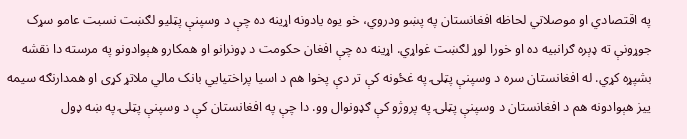په اقتصادي او موصلاتي لحاظه افغانستان په پښو ودروي، خو یوه یادونه اړینه ده چې د وسپنې پټلیو لګښت نسبت عامو سړک جوړونې ته ډېره ګرانبیه ده او خورا لوړ لګښت غواړي. اړینه ده چې افغان حکومت د ډونرانو او همکارو هېوادونو په مرسته دا نقشه بشپړه کړي. له افغانستان سره د وسپنې پټلۍ په غځونه کې تر دې پخوا هم د اسیا پراختیایي بانک مالي ملاتړ کړی او همدارنګه سیمه ییز هېوادونه هم د افغانستان د وسپنې پټلۍ په پروژو کې ګډونوال وو. دا چې په افغانستان کې د وسپنې پټلۍ په ښه ډول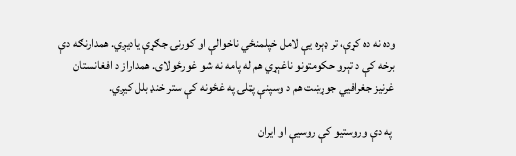وده نه ده کړې، تر ډېره یې لامل خپلمنځي ناخوالې او کورنۍ جګړې یادیږي. همدارنګه دې برخه کې د تېرو حکومتونو ناغېړي هم له پامه نه شو غورځولای. همداراز د افغانستان غرنیز جغرافیي جوړښت هم د وسپنې پټلۍ په غځونه کې ستر خنډ بلل کیږي.

 په دې وروستیو کې روسیې او ایران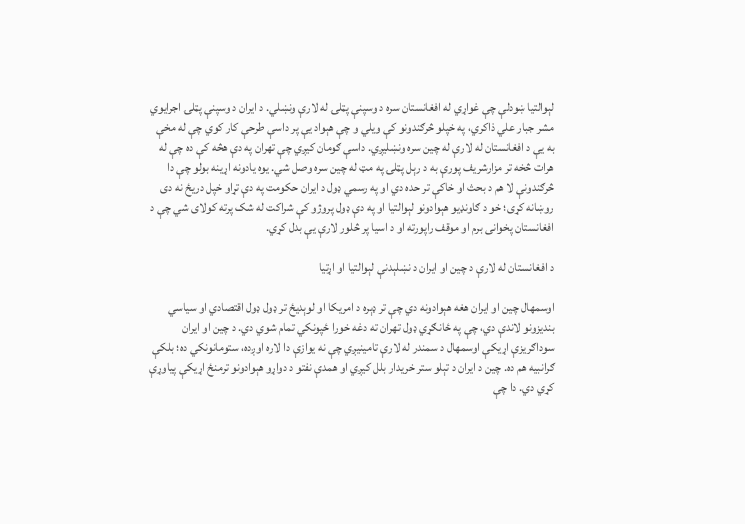لېوالتیا ښودلې چې غواړي له افغانستان سره د وسپنې پټلۍ له لارې ونښلي. د ایران د وسپنې پټلۍ اجرایوي مشر جبار علي ذاکري، په خپلو څرګندونو کې ویلي و چې هېواد یې پر داسې طرحې کار کوي چې له مخې به یې د افغانستان له لارې له چین سره ونښلیږي. داسې ګومان کیږي چې تهران په دې هڅه کې ده چې له هرات څخه تر مزارشریف پورې به د رېل پټلۍ په مټ له چین سره وصل شي. یوه یادونه اړینه بولو چې دا څرګندونې لا هم د بحث او خاکې تر حده دي او په رسمي ډول د ایران حکومت په دې تړاو خپل دریځ نه دی روښانه کړی؛ خو د ګاونډیو هېوادونو لېوالتیا او په دې ډول پروژو کې شراکت له شک پرته کولای شي چې د افغانستان پخوانی برم او موقف راپورته او د اسیا پر څلور لارې یې بدل کړي.

د افغانستان له لارې د چین او ایران د نښلېدنې لېوالتیا او اړتیا

اوسمهال چین او ایران هغه هېوادونه دي چې تر ډېره د امریکا او لوېدیځ تر ډول ډول اقتصادي او سیاسي بندیزونو لاندې دي، چې په ځانګړي ډول تهران ته دغه خورا ځپونکي تمام شوي دي. د چین او ایران سوداګریزې اړیکې اوسمهال د سمندر له لارې تامینیږي چې نه یوازې دا لاره اوږده، ستومانونکي ده؛ بلکې ګرانبیه هم ده. چین د ایران د تېلو ستر خریدار بلل کیږي او همدې نفتو د دواړو هېوادونو ترمنځ اړیکې پیاوړې کړي دي. دا چې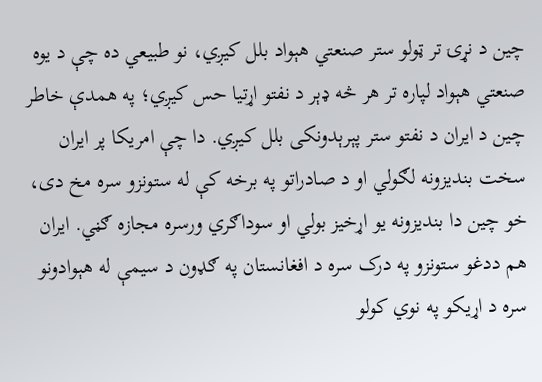چین د نړۍ تر ټولو ستر صنعتي هېواد بلل کیږي، نو طبیعي ده چې د یوه صنعتي هېواد لپاره تر هر څه ډېر د نفتو اړتیا حس کیږي؛ په همدې خاطر چین د ایران د نفتو ستر پېرېدونکی بلل کیږي. دا چې امریکا پر ایران سخت بندیزونه لګولي او د صادراتو په برخه کې له ستونزو سره مخ دی، خو چین دا بندیزونه یو اړخیز بولي او سوداګري ورسره مجازه ګڼي. ایران هم ددغو ستونزو په درک سره د افغانستان په ګډون د سیمې له هېوادونو سره د اړیکو په نوي کولو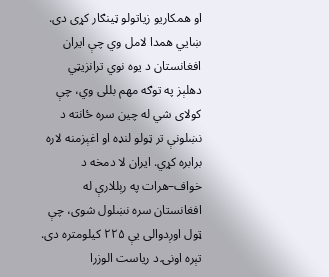او همکاریو زیاتولو ټینګار کړی دی. ښایي همدا لامل وي چې ایران افغانستان د یوه نوي ترانزیټي دهلېز په توګه مهم بللی وي، چې کولای شي له چین سره ځانته د نښلونې تر ټولو لنډه او اغېزمنه لاره برابره کړي. ایران لا دمخه د خواف–هرات په رېللارې له افغانستان سره نښلول شوی، چې ټول اوږدوالی یې ۲۲۵ کیلومتره دی. تېره اونۍ د ریاست الوزرا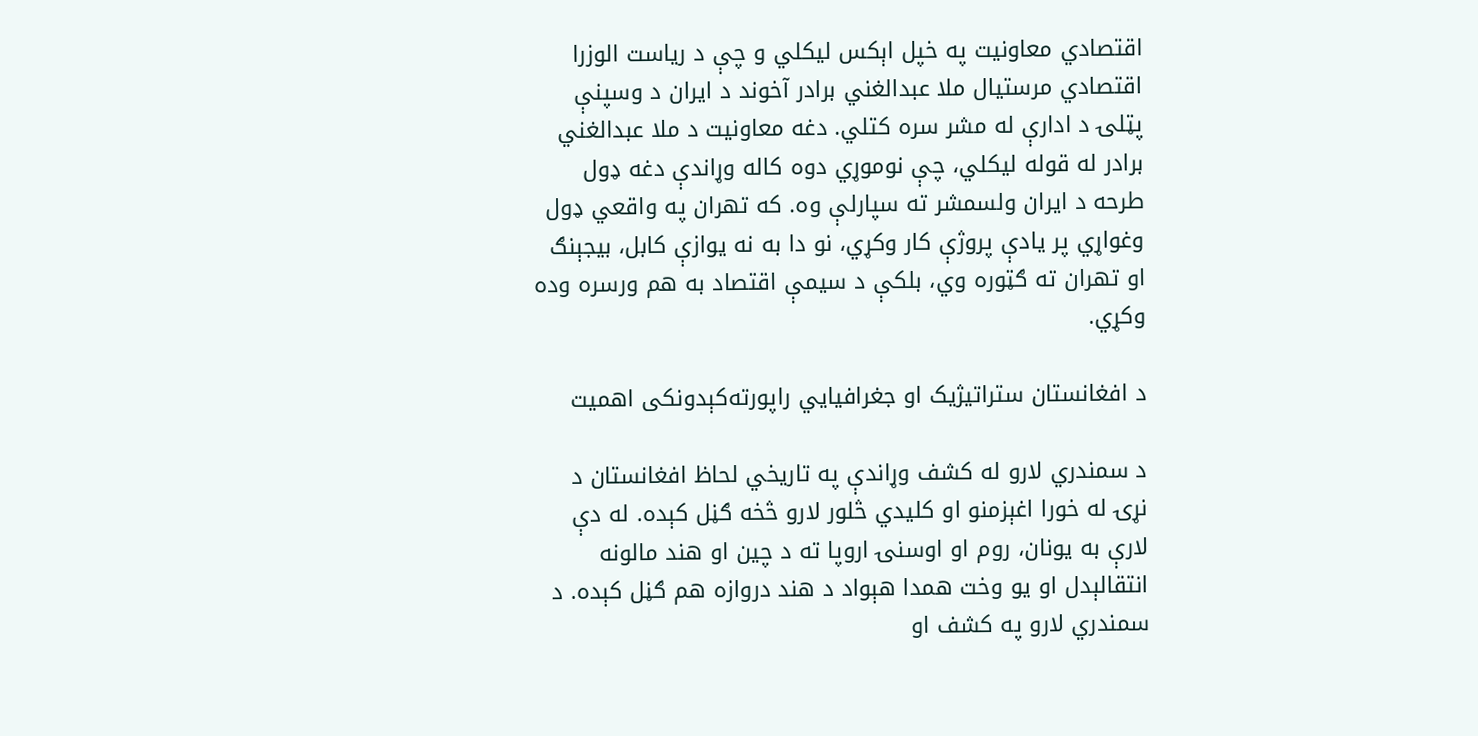اقتصادي معاونیت په خپل اېکس لیکلي و چې د ریاست الوزرا اقتصادي مرستیال ملا عبدالغني برادر آخوند د ایران د وسپنې پټلۍ د ادارې له مشر سره کتلي. دغه معاونیت د ملا عبدالغني برادر له قوله لیکلي، چې نوموړي دوه کاله وړاندې دغه ډول طرحه د ایران ولسمشر ته سپارلې وه. که تهران په واقعي ډول وغواړي پر یادې پروژې کار وکړي، نو دا به نه یوازې کابل، بیجېنګ او تهران ته ګټوره وي، بلکې د سیمې اقتصاد به هم ورسره وده وکړي.

د افغانستان ستراتیژیک او جغرافیایي راپورته‌کېدونکی اهمیت

د سمندري لارو له کشف وړاندې په تاریخي لحاظ افغانستان د نړۍ له خورا اغېزمنو او کلیدي څلور لارو څخه ګڼل کېده. له دې لارې به یونان، روم او اوسنۍ اروپا ته د چین او هند مالونه انتقالېدل او یو وخت همدا هېواد د هند دروازه هم ګڼل کېده. د سمندري لارو په کشف او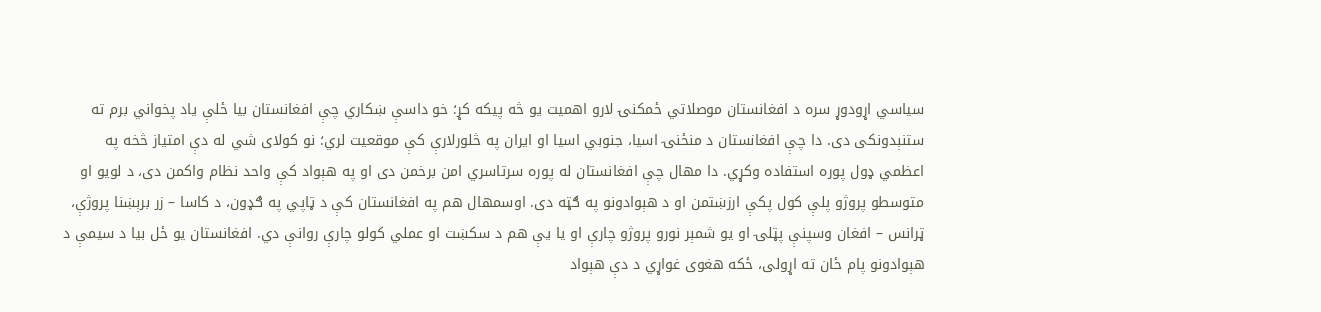سیاسي اړودوړ سره د افغانستان موصلاتي ځمکنۍ لارو اهمیت یو څه پیکه کړ؛ خو داسې ښکاري چې افغانستان بیا ځلې یاد پخواني برم ته ستنېدونکی دی. دا چې افغانستان د منځنۍ اسیا، جنوبي اسیا او ایران په څلورلارې کې موقعیت لري؛ نو کولای شي له دې امتیاز څخه په اعظمي ډول پوره استفاده وکړي. دا مهال چې افغانستان له پوره سرتاسري امن برخمن دی او په هېواد کې واحد نظام واکمن دی، د لویو او متوسطو پروژو پلې کول پکې ارزښتمن او د هېوادونو په ګټه دی. اوسمهال هم په افغانستان کې د ټاپي په ګډون، د کاسا – زر برېښنا پروژې، ټرانس – افغان وسپنې پټلۍ او یو شمېر نورو پروژو چارې او یا یې هم د سکښت او عملي کولو چارې روانې دي. افغانستان یو ځل بیا د سیمې د هېوادونو پام ځان ته اړولی، ځکه هغوی غواړي د دې هېواد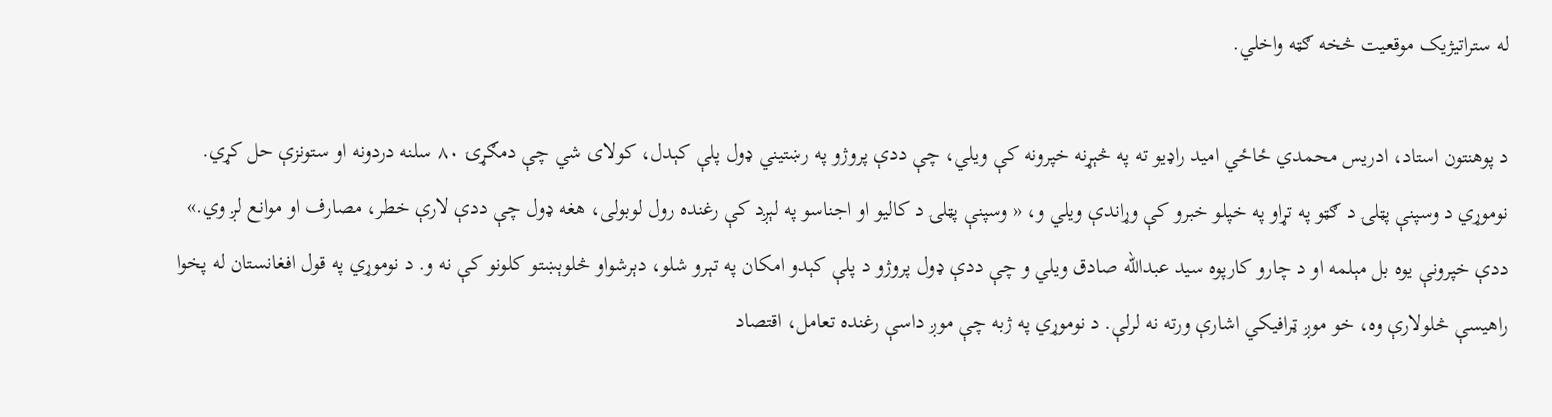له ستراتیژیک موقعیت څخه ګټه واخلي.

د پوهنتون استاد، ادریس محمدي ځاځي امید راډیو ته په څېړنه خپرونه کې ویلي، چې ددې پروژو په رښتیني ډول پلې کېدل، کولای شي چې دمګړۍ ۸۰ سلنه دردونه او ستونزې حل کړي. نوموړي د وسپنې پټلۍ د ګټو په تړاو په خپلو خبرو کې وړاندې ویلي و، « وسپنې پټلۍ د کالیو او اجناسو په لېږد کې رغنده رول لوبولی، هغه ډول چې ددې لارې خطر، مصارف او موانع لږ وي.» ددې خپرونې یوه بل مېلمه او د چارو کارپوه سید عبدالله صادق ویلي و چې ددې ډول پروژو د پلې کېدو امکان په تېرو شلو، دېرشواو څلوېښتو کلونو کې نه و. د نوموړي په قول افغانستان له پخوا راهیسې څلولارې وه، خو موږ ټرافیکي اشارې ورته نه لرلې. د نوموړي په ژبه چې موږ داسې رغنده تعامل، اقتصاد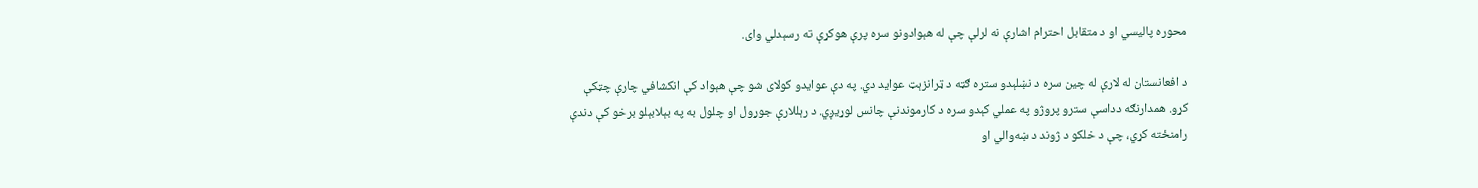محوره پالیسي او د متقابل احترام اشارې نه لرلې چې له هېوادونو سره پرې هوکړې ته رسېدلي وای.

د افعانستان له لارې له چین سره د نښلېدو ستره ګټه د ټرانزېټ عواید دي. په دې عوایدو کولای شو چې هېواد کې انکشافي چارې چټکې کړو. همدارنګه دداسې سترو پروژو په عملي کېدو سره د کارموندنې چانس لوړیږي. د رېللارې جوړول او چلول به په بېلابېلو برخو کې دندې رامنځته کړي، چې د خلکو د ژوند د ښه‌والي او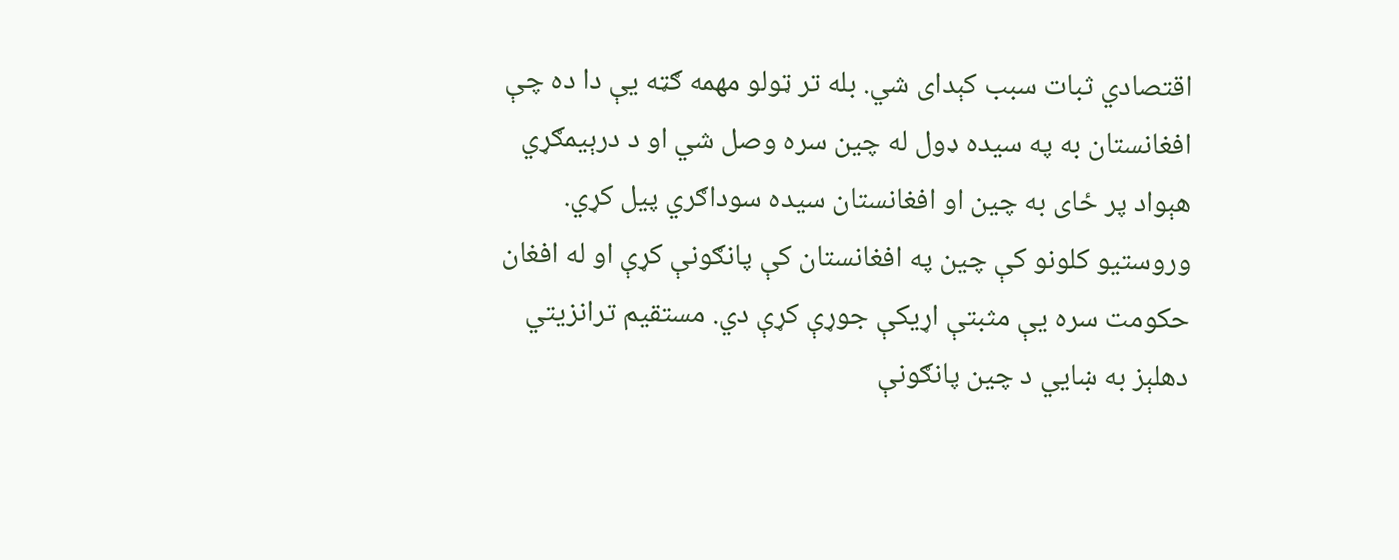اقتصادي ثبات سبب کېدای شي. بله تر ټولو مهمه ګټه یې دا ده چې افغانستان به په سیده ډول له چین سره وصل شي او د درېیمګړي هېواد پر ځای به چین او افغانستان سیده سوداګري پیل کړي. وروستیو کلونو کې چین په افغانستان کې پانګونې کړې او له افغان حکومت سره یې مثبتې اړیکې جوړې کړې دي. مستقیم ترانزیتي دهلېز به ښايي د چین پانګونې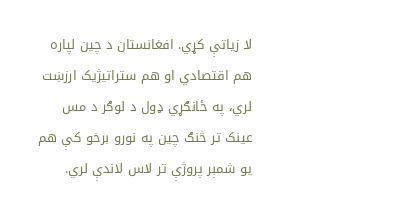لا زیاتې کړي. افغانستان د چین لپاره هم اقتصادي او هم ستراتیژیک ارزښت لري، په ځانګړي ډول د لوګر د مس عینک تر څنګ چین په نورو برخو کې هم یو شمېر پروژې تر لاس لاندې لري.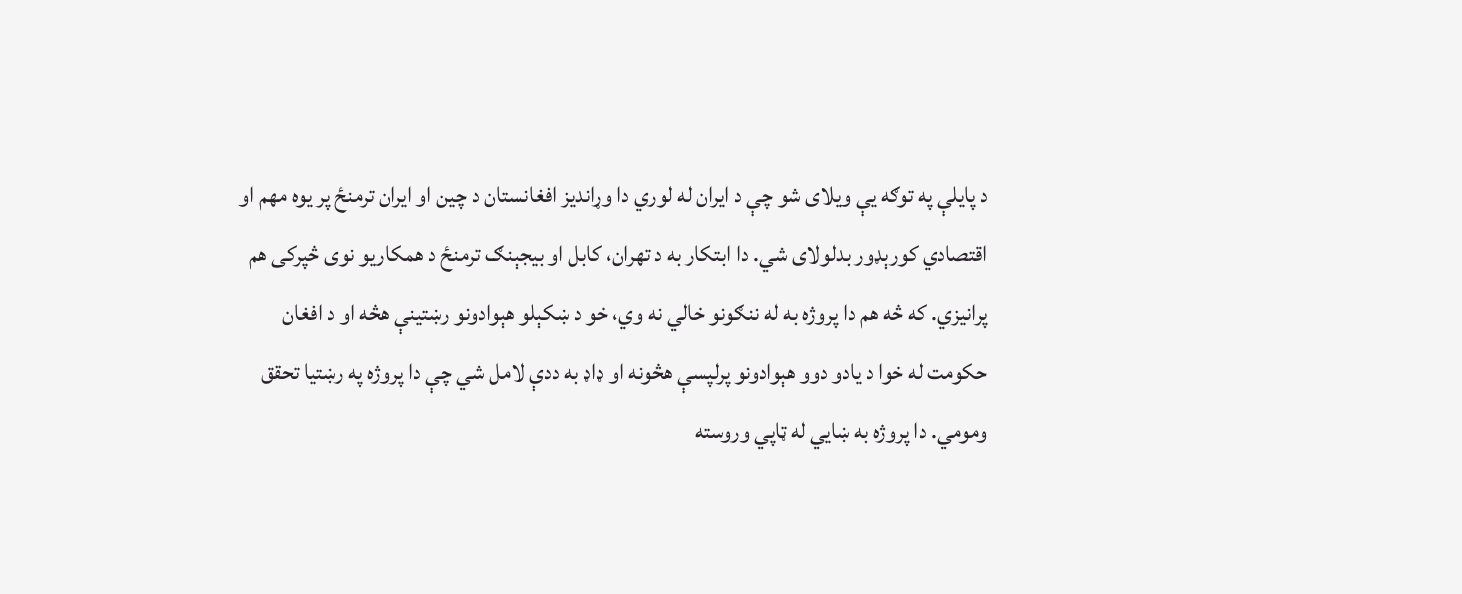د پایلې په توګه یې ویلای شو چې د ایران له لوري دا وړاندیز افغانستان د چین او ایران ترمنځ پر یوه مهم او اقتصادي کورېډور بدلولای شي. دا ابتکار به د تهران، کابل او بیجېنګ ترمنځ د همکاریو نوی څپرکی هم پرانیزي. که څه هم دا پروژه به له ننګونو خالي نه وي، خو د ښکېلو هېوادونو رښتینې هڅه او د افغان حکومت له خوا د یادو دوو هېوادونو پرلپسې هڅونه او ډاډ به ددې لامل شي چې دا پروژه په رښتیا تحقق ومومي. دا پروژه به ښایي له ټاپي وروسته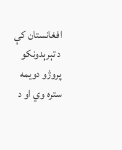افغانستان کې د تېرېدونکو پروژو دویمه ستره وي او د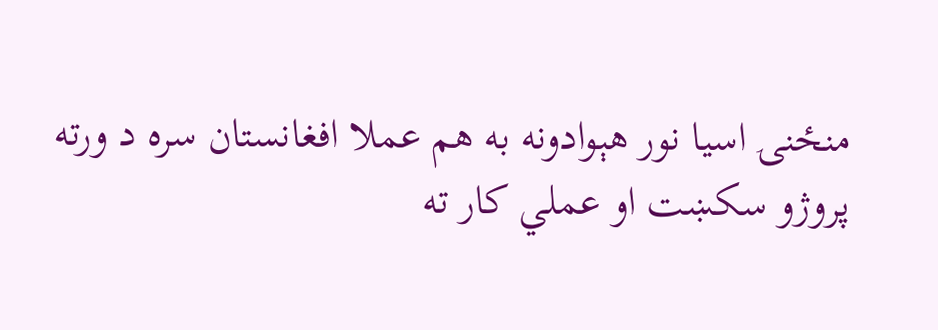منځنۍ اسیا نور هېوادونه به هم عملا افغانستان سره د ورته پروژو سکښت او عملي کار ته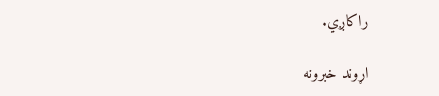راکاږي.

اړوند خبرونه